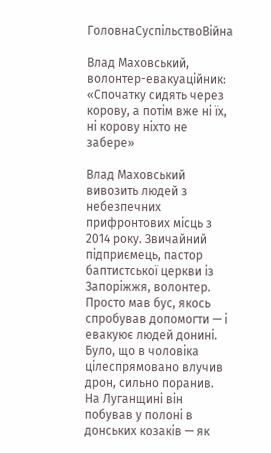ГоловнаСуспільствоВійна

Влад Маховський, волонтер-евакуаційник: «Спочатку сидять через корову, а потім вже ні їх, ні корову ніхто не забере»

Влад Маховський вивозить людей з небезпечних прифронтових місць з 2014 року. Звичайний підприємець, пастор баптистської церкви із Запоріжжя, волонтер. Просто мав бус, якось спробував допомогти — і евакуює людей донині. Було, що в чоловіка цілеспрямовано влучив дрон, сильно поранив. На Луганщині він побував у полоні в донських козаків — як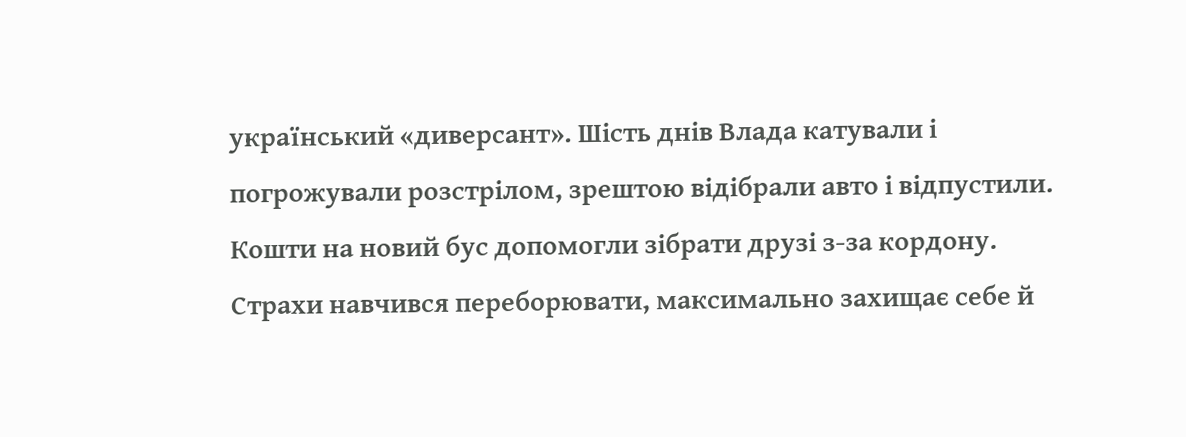український «диверсант». Шість днів Влада катували і погрожували розстрілом, зрештою відібрали авто і відпустили. Кошти на новий бус допомогли зібрати друзі з-за кордону. Страхи навчився переборювати, максимально захищає себе й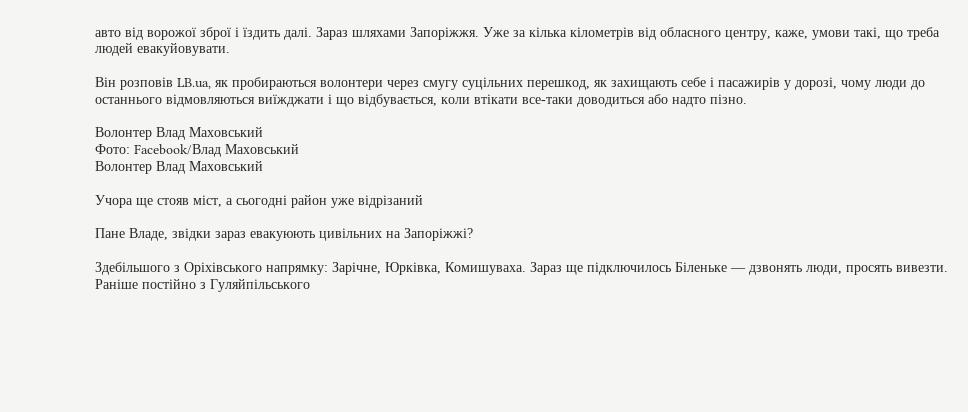авто від ворожої зброї і їздить далі. Зараз шляхами Запоріжжя. Уже за кілька кілометрів від обласного центру, каже, умови такі, що треба людей евакуйовувати.

Він розповів LB.ua, як пробираються волонтери через смугу суцільних перешкод, як захищають себе і пасажирів у дорозі, чому люди до останнього відмовляються виїжджати і що відбувається, коли втікати все-таки доводиться або надто пізно.

Волонтер Влад Маховський
Фото: Facebook/Влад Маховський
Волонтер Влад Маховський

Учора ще стояв міст, а сьогодні район уже відрізаний

Пане Владе, звідки зараз евакуюють цивільних на Запоріжжі?

Здебільшого з Оріхівського напрямку: Зарічне, Юрківка, Комишуваха. Зараз ще підключилось Біленьке — дзвонять люди, просять вивезти. Раніше постійно з Гуляйпільського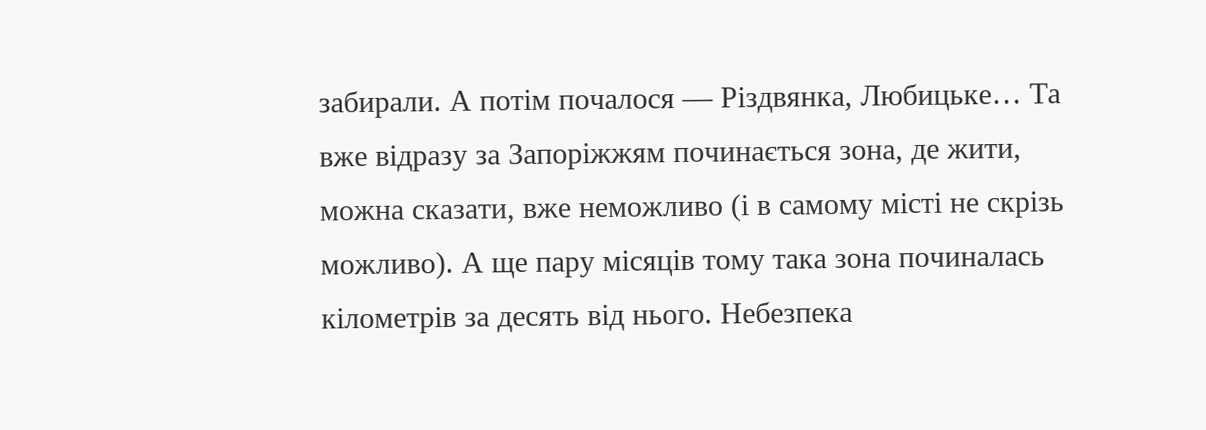забирали. А потім почалося — Різдвянка, Любицьке… Та вже відразу за Запоріжжям починається зона, де жити, можна сказати, вже неможливо (і в самому місті не скрізь можливо). А ще пару місяців тому така зона починалась кілометрів за десять від нього. Небезпека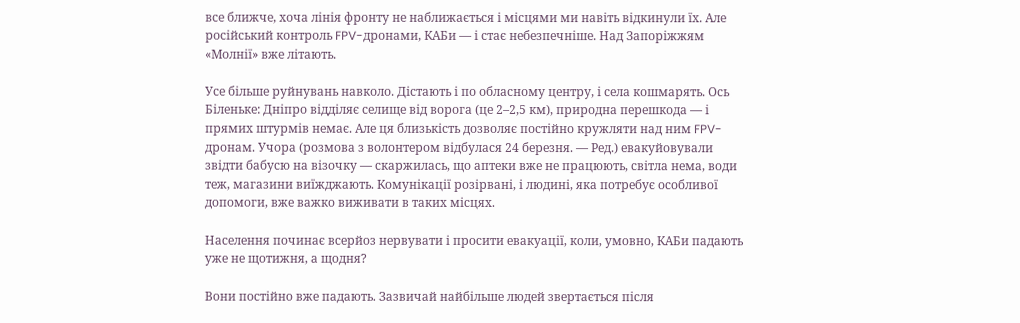все ближче, хоча лінія фронту не наближається і місцями ми навіть відкинули їх. Але російський контроль FPV-дронами, КАБи — і стає небезпечніше. Над Запоріжжям «Молнії» вже літають.

Усе більше руйнувань навколо. Дістають і по обласному центру, і села кошмарять. Ось Біленьке: Дніпро відділяє селище від ворога (це 2–2,5 км), природна перешкода — і прямих штурмів немає. Але ця близькість дозволяє постійно кружляти над ним FPV-дронам. Учора (розмова з волонтером відбулася 24 березня. — Ред.) евакуйовували звідти бабусю на візочку — скаржилась, що аптеки вже не працюють, світла нема, води теж, магазини виїжджають. Комунікації розірвані, і людині, яка потребує особливої допомоги, вже важко виживати в таких місцях.

Населення починає всерйоз нервувати і просити евакуації, коли, умовно, КАБи падають уже не щотижня, а щодня?

Вони постійно вже падають. Зазвичай найбільше людей звертається після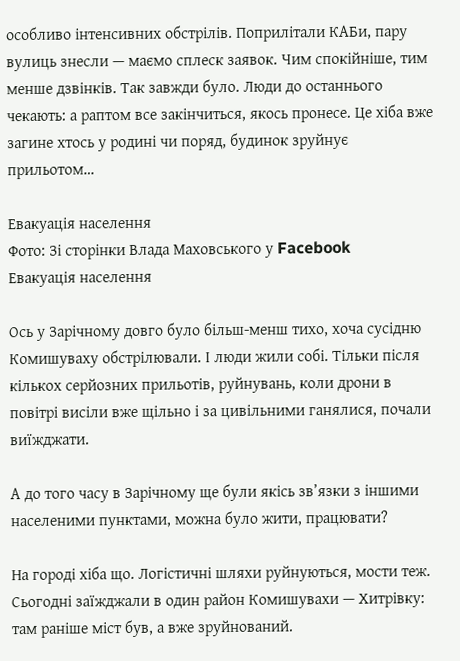особливо інтенсивних обстрілів. Поприлітали КАБи, пару вулиць знесли — маємо сплеск заявок. Чим спокійніше, тим менше дзвінків. Так завжди було. Люди до останнього чекають: а раптом все закінчиться, якось пронесе. Це хіба вже загине хтось у родині чи поряд, будинок зруйнує прильотом…

Евакуація населення
Фото: Зі сторінки Влада Маховського у Facebook
Евакуація населення

Ось у Зарічному довго було більш-менш тихо, хоча сусідню Комишуваху обстрілювали. І люди жили собі. Тільки після кількох серйозних прильотів, руйнувань, коли дрони в повітрі висіли вже щільно і за цивільними ганялися, почали виїжджати.

А до того часу в Зарічному ще були якісь зв’язки з іншими населеними пунктами, можна було жити, працювати?

На городі хіба що. Логістичні шляхи руйнуються, мости теж. Сьогодні заїжджали в один район Комишувахи — Хитрівку: там раніше міст був, а вже зруйнований.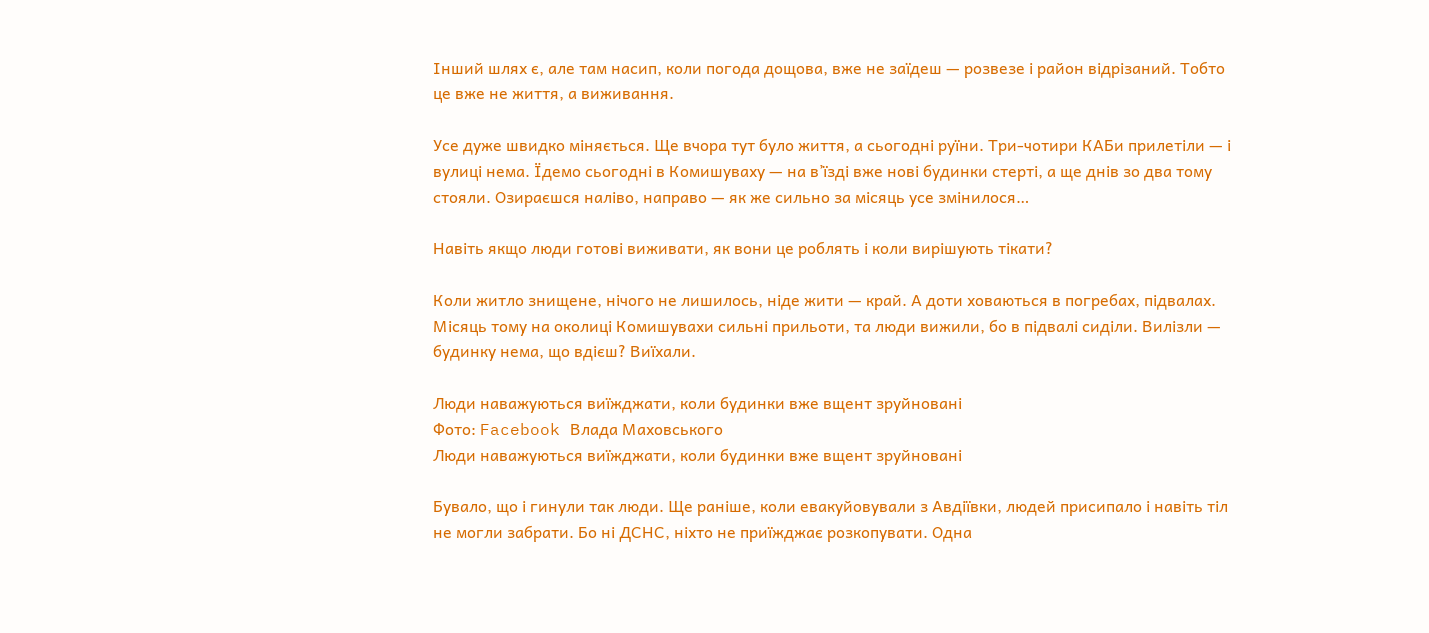Інший шлях є, але там насип, коли погода дощова, вже не заїдеш — розвезе і район відрізаний. Тобто це вже не життя, а виживання.

Усе дуже швидко міняється. Ще вчора тут було життя, а сьогодні руїни. Три-чотири КАБи прилетіли — і вулиці нема. Їдемо сьогодні в Комишуваху — на в’їзді вже нові будинки стерті, а ще днів зо два тому стояли. Озираєшся наліво, направо — як же сильно за місяць усе змінилося…

Навіть якщо люди готові виживати, як вони це роблять і коли вирішують тікати?

Коли житло знищене, нічого не лишилось, ніде жити — край. А доти ховаються в погребах, підвалах. Місяць тому на околиці Комишувахи сильні прильоти, та люди вижили, бо в підвалі сиділи. Вилізли — будинку нема, що вдієш? Виїхали.

Люди наважуються виїжджати, коли будинки вже вщент зруйновані
Фото: Facebook Влада Маховського
Люди наважуються виїжджати, коли будинки вже вщент зруйновані

Бувало, що і гинули так люди. Ще раніше, коли евакуйовували з Авдіївки, людей присипало і навіть тіл не могли забрати. Бо ні ДСНС, ніхто не приїжджає розкопувати. Одна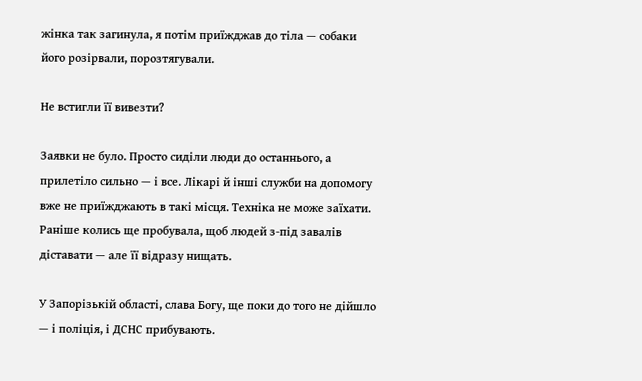жінка так загинула, я потім приїжджав до тіла — собаки його розірвали, порозтягували.

Не встигли її вивезти?

Заявки не було. Просто сиділи люди до останнього, а прилетіло сильно — і все. Лікарі й інші служби на допомогу вже не приїжджають в такі місця. Техніка не може заїхати. Раніше колись ще пробувала, щоб людей з-під завалів діставати — але її відразу нищать.

У Запорізькій області, слава Богу, ще поки до того не дійшло — і поліція, і ДСНС прибувають.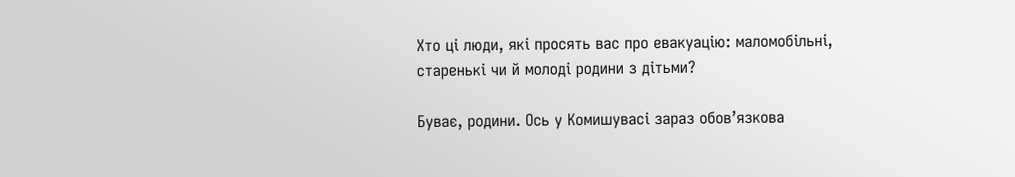Хто ці люди, які просять вас про евакуацію: маломобільні, старенькі чи й молоді родини з дітьми?

Буває, родини. Ось у Комишувасі зараз обов’язкова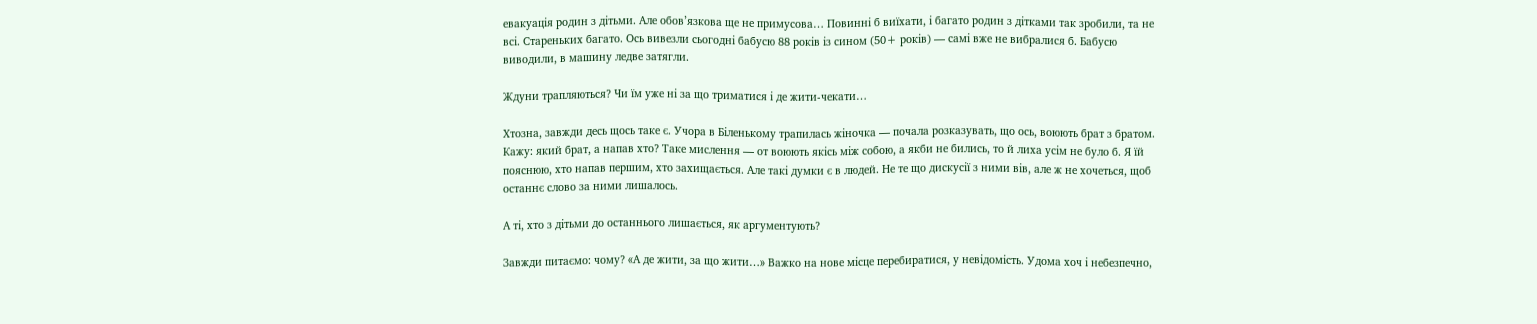евакуація родин з дітьми. Але обов’язкова ще не примусова… Повинні б виїхати, і багато родин з дітками так зробили, та не всі. Стареньких багато. Ось вивезли сьогодні бабусю 88 років із сином (50+ років) — самі вже не вибралися б. Бабусю виводили, в машину ледве затягли.

Ждуни трапляються? Чи їм уже ні за що триматися і де жити-чекати…

Хтозна, завжди десь щось таке є. Учора в Біленькому трапилась жіночка — почала розказувать, що ось, воюють брат з братом. Кажу: який брат, а напав хто? Таке мислення — от воюють якісь між собою, а якби не бились, то й лиха усім не було б. Я їй пояснюю, хто напав першим, хто захищається. Але такі думки є в людей. Не те що дискусії з ними вів, але ж не хочеться, щоб останнє слово за ними лишалось.

А ті, хто з дітьми до останнього лишається, як аргументують?

Завжди питаємо: чому? «А де жити, за що жити…» Важко на нове місце перебиратися, у невідомість. Удома хоч і небезпечно,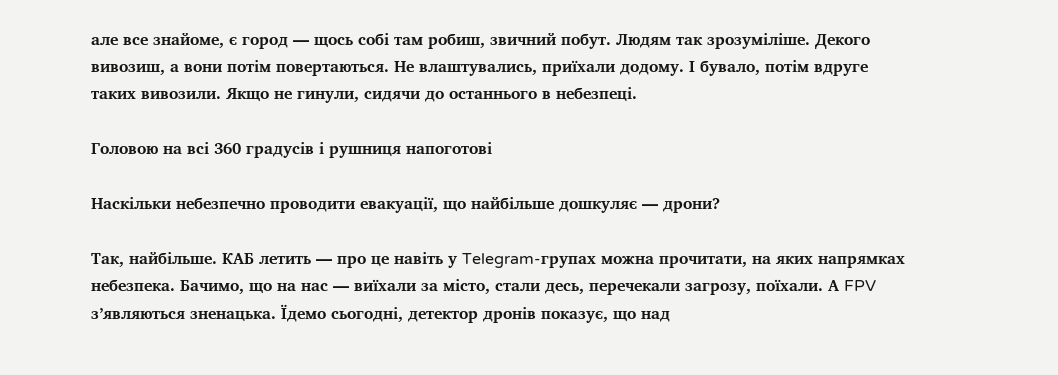але все знайоме, є город — щось собі там робиш, звичний побут. Людям так зрозуміліше. Декого вивозиш, а вони потім повертаються. Не влаштувались, приїхали додому. І бувало, потім вдруге таких вивозили. Якщо не гинули, сидячи до останнього в небезпеці.

Головою на всі 360 градусів і рушниця напоготові

Наскільки небезпечно проводити евакуації, що найбільше дошкуляє — дрони?

Так, найбільше. КАБ летить — про це навіть у Telegram-групах можна прочитати, на яких напрямках небезпека. Бачимо, що на нас — виїхали за місто, стали десь, перечекали загрозу, поїхали. А FPV з’являються зненацька. Їдемо сьогодні, детектор дронів показує, що над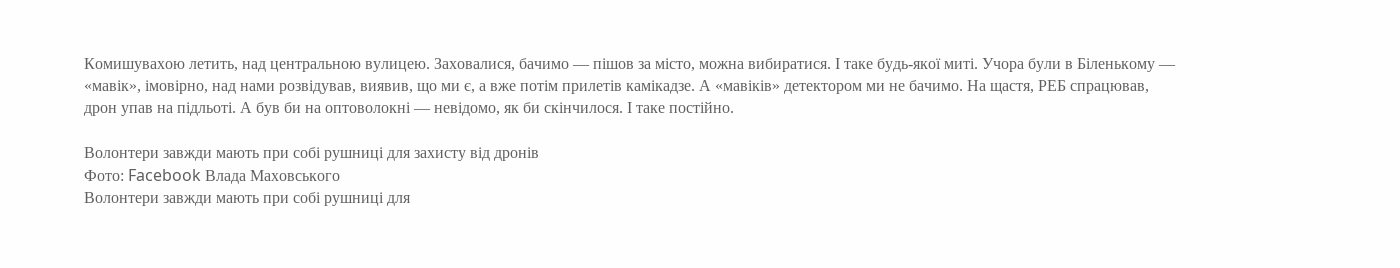Комишувахою летить, над центральною вулицею. Заховалися, бачимо — пішов за місто, можна вибиратися. І таке будь-якої миті. Учора були в Біленькому — «мавік», імовірно, над нами розвідував, виявив, що ми є, а вже потім прилетів камікадзе. А «мавіків» детектором ми не бачимо. На щастя, РЕБ спрацював, дрон упав на підльоті. А був би на оптоволокні — невідомо, як би скінчилося. І таке постійно.

Волонтери завжди мають при собі рушниці для захисту від дронів
Фото: Facebook Влада Маховського
Волонтери завжди мають при собі рушниці для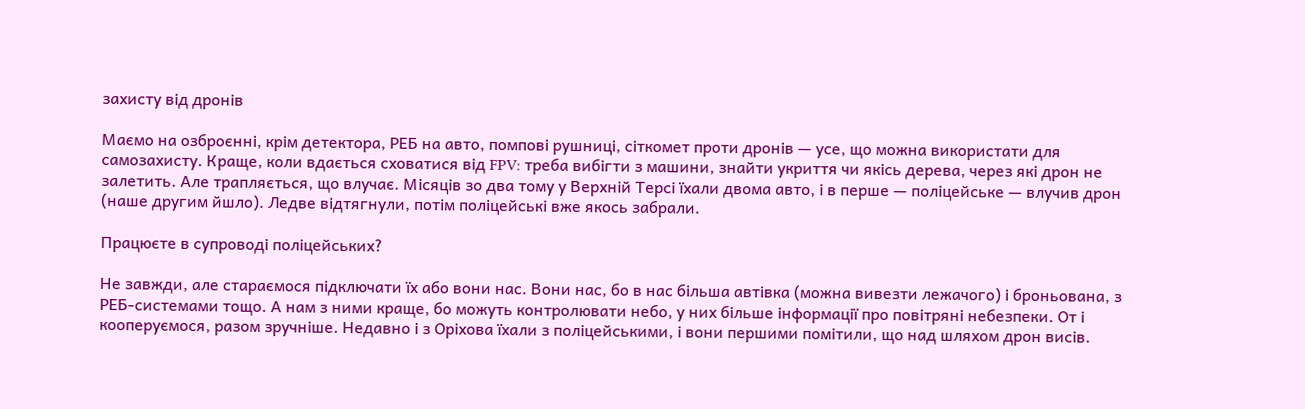захисту від дронів

Маємо на озброєнні, крім детектора, РЕБ на авто, помпові рушниці, сіткомет проти дронів — усе, що можна використати для самозахисту. Краще, коли вдається сховатися від FPV: треба вибігти з машини, знайти укриття чи якісь дерева, через які дрон не залетить. Але трапляється, що влучає. Місяців зо два тому у Верхній Терсі їхали двома авто, і в перше — поліцейське — влучив дрон (наше другим йшло). Ледве відтягнули, потім поліцейські вже якось забрали.

Працюєте в супроводі поліцейських?

Не завжди, але стараємося підключати їх або вони нас. Вони нас, бо в нас більша автівка (можна вивезти лежачого) і броньована, з РЕБ-системами тощо. А нам з ними краще, бо можуть контролювати небо, у них більше інформації про повітряні небезпеки. От і кооперуємося, разом зручніше. Недавно і з Оріхова їхали з поліцейськими, і вони першими помітили, що над шляхом дрон висів.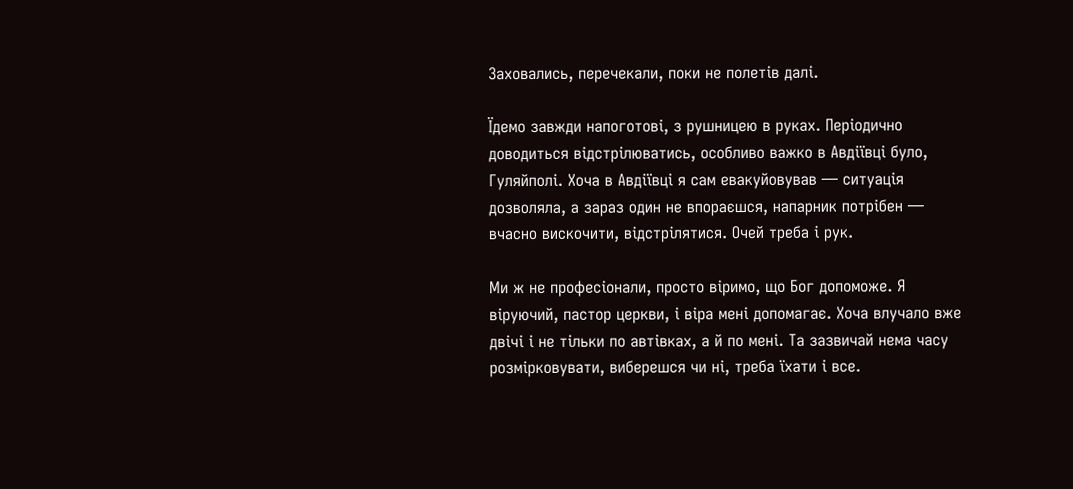Заховались, перечекали, поки не полетів далі.

Їдемо завжди напоготові, з рушницею в руках. Періодично доводиться відстрілюватись, особливо важко в Авдіївці було, Гуляйполі. Хоча в Авдіївці я сам евакуйовував — ситуація дозволяла, а зараз один не впораєшся, напарник потрібен — вчасно вискочити, відстрілятися. Очей треба і рук.

Ми ж не професіонали, просто віримо, що Бог допоможе. Я віруючий, пастор церкви, і віра мені допомагає. Хоча влучало вже двічі і не тільки по автівках, а й по мені. Та зазвичай нема часу розмірковувати, виберешся чи ні, треба їхати і все.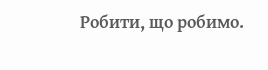Робити, що робимо.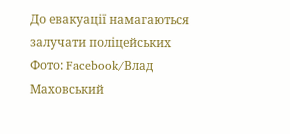До евакуації намагаються залучати поліцейських
Фото: Facebook/Влад Маховський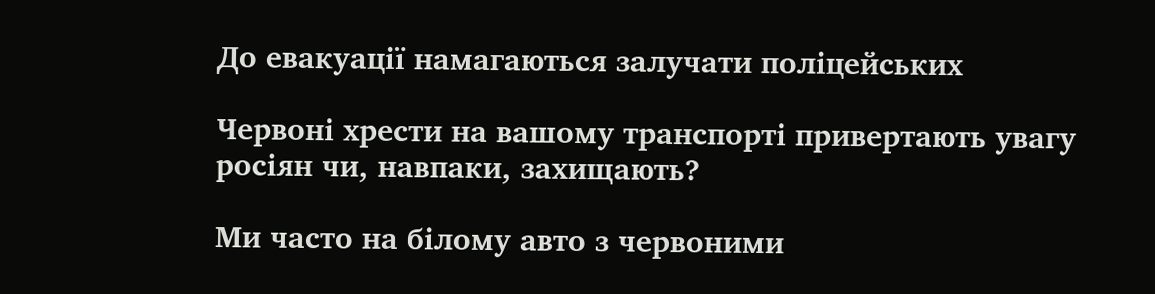До евакуації намагаються залучати поліцейських

Червоні хрести на вашому транспорті привертають увагу росіян чи, навпаки, захищають?

Ми часто на білому авто з червоними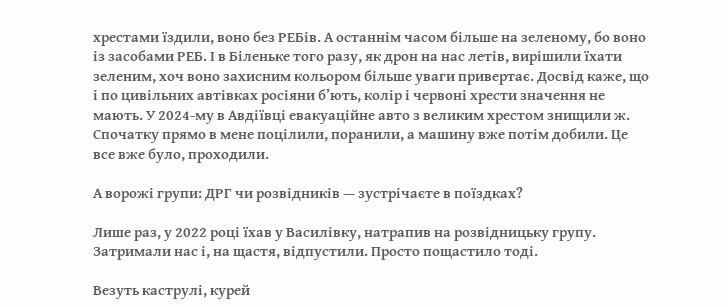хрестами їздили, воно без РЕБів. А останнім часом більше на зеленому, бо воно із засобами РЕБ. І в Біленьке того разу, як дрон на нас летів, вирішили їхати зеленим, хоч воно захисним кольором більше уваги привертає. Досвід каже, що і по цивільних автівках росіяни б’ють, колір і червоні хрести значення не мають. У 2024-му в Авдіївці евакуаційне авто з великим хрестом знищили ж. Спочатку прямо в мене поцілили, поранили, а машину вже потім добили. Це все вже було, проходили.

А ворожі групи: ДРГ чи розвідників — зустрічаєте в поїздках?

Лише раз, у 2022 році їхав у Василівку, натрапив на розвідницьку групу. Затримали нас і, на щастя, відпустили. Просто пощастило тоді.

Везуть каструлі, курей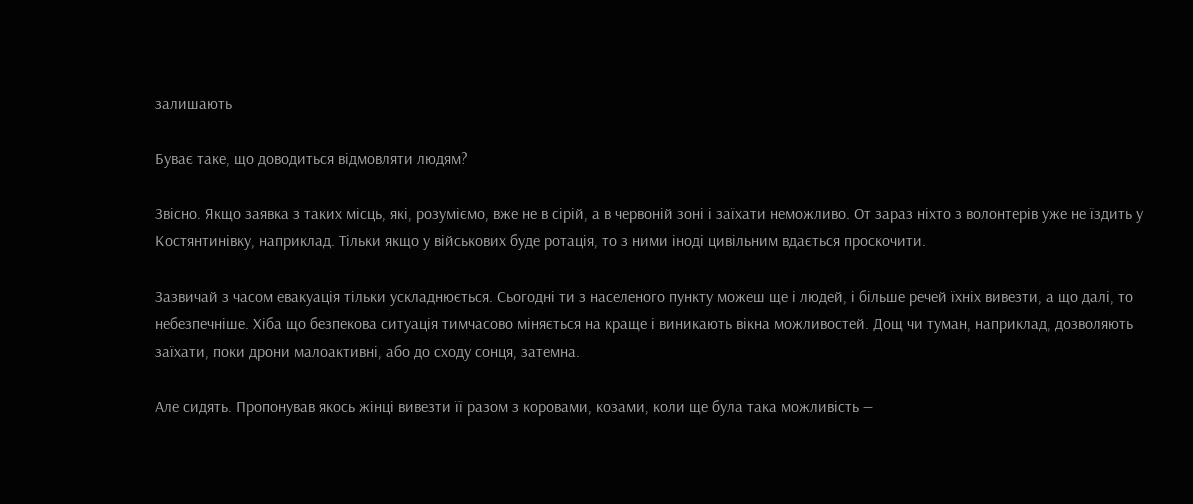залишають

Буває таке, що доводиться відмовляти людям?

Звісно. Якщо заявка з таких місць, які, розуміємо, вже не в сірій, а в червоній зоні і заїхати неможливо. От зараз ніхто з волонтерів уже не їздить у Костянтинівку, наприклад. Тільки якщо у військових буде ротація, то з ними іноді цивільним вдається проскочити.

Зазвичай з часом евакуація тільки ускладнюється. Сьогодні ти з населеного пункту можеш ще і людей, і більше речей їхніх вивезти, а що далі, то небезпечніше. Хіба що безпекова ситуація тимчасово міняється на краще і виникають вікна можливостей. Дощ чи туман, наприклад, дозволяють заїхати, поки дрони малоактивні, або до сходу сонця, затемна.

Але сидять. Пропонував якось жінці вивезти її разом з коровами, козами, коли ще була така можливість —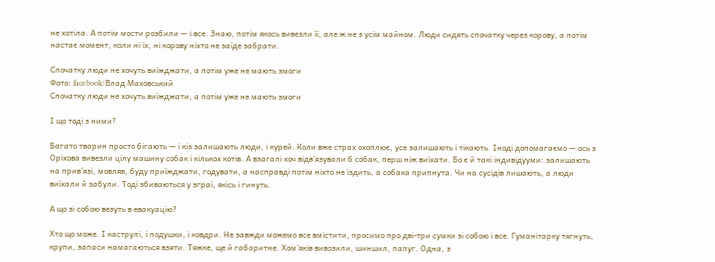не хотіла. А потім мости розбили — і все. Знаю, потім якось вивезли її, але ж не з усім майном. Люди сидять спочатку через корову, а потім настає момент, коли ні їх, ні корову ніхто не заїде забрати.

Спочатку люди не хочуть виїжджати, а потім уже не мають змоги
Фото: facebook/Влад Маховський
Спочатку люди не хочуть виїжджати, а потім уже не мають змоги

І що тоді з ними?

Багато тварин просто бігають — і кіз залишають люди, і курей. Коли вже страх охоплює, усе залишають і тікають. Іноді допомагаємо — ось з Оріхова вивезли цілу машину собак і кількох котів. А взагалі хоч відв’язували б собак, перш ніж виїхати. Бо є й такі індивідууми: залишають на прив’язі, мовляв, буду приїжджати, годувати, а насправді потім ніхто не їздить, а собака припнута. Чи на сусідів лишають, а люди виїхали й забули. Тоді збиваються у зграї, якісь і гинуть.

А що зі собою везуть в евакуацію?

Хто що може. І каструлі, і подушки, і ковдри. Не завжди можемо все вмістити, просимо про дві-три сумки зі собою і все. Гуманітарку тягнуть, крупи, запаси намагаються взяти. Тяжке, ще й габаритне. Хом’яків вивозили, шиншил, папуг. Одна, з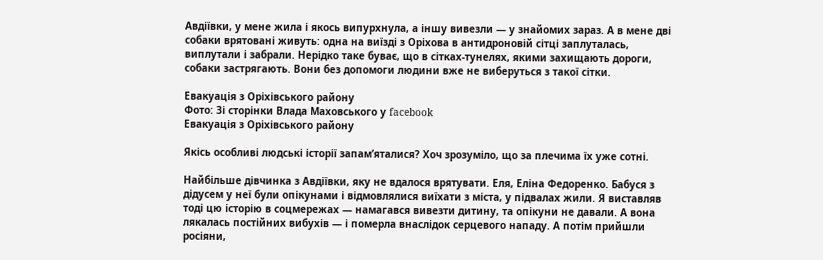Авдіївки, у мене жила і якось випурхнула, а іншу вивезли — у знайомих зараз. А в мене дві собаки врятовані живуть: одна на виїзді з Оріхова в антидроновій сітці заплуталась, виплутали і забрали. Нерідко таке буває, що в сітках-тунелях, якими захищають дороги, собаки застрягають. Вони без допомоги людини вже не виберуться з такої сітки.

Евакуація з Оріхівського району
Фото: Зі сторінки Влада Маховського у facebook
Евакуація з Оріхівського району

Якісь особливі людські історії запам’яталися? Хоч зрозуміло, що за плечима їх уже сотні.

Найбільше дівчинка з Авдіївки, яку не вдалося врятувати. Еля, Еліна Федоренко. Бабуся з дідусем у неї були опікунами і відмовлялися виїхати з міста, у підвалах жили. Я виставляв тоді цю історію в соцмережах — намагався вивезти дитину, та опікуни не давали. А вона лякалась постійних вибухів — і померла внаслідок серцевого нападу. А потім прийшли росіяни,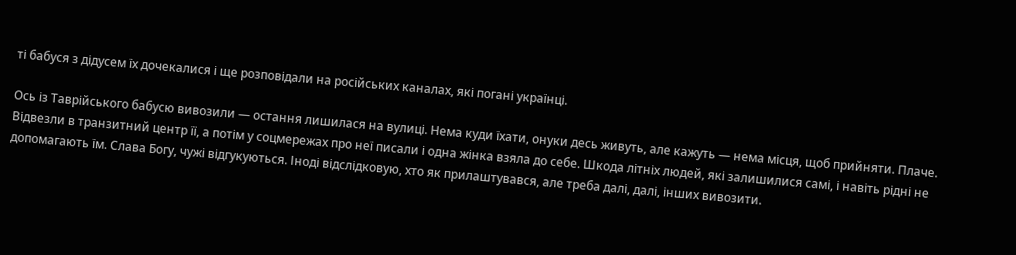ті бабуся з дідусем їх дочекалися і ще розповідали на російських каналах, які погані українці.

Ось із Таврійського бабусю вивозили — остання лишилася на вулиці. Нема куди їхати, онуки десь живуть, але кажуть — нема місця, щоб прийняти. Плаче. Відвезли в транзитний центр її, а потім у соцмережах про неї писали і одна жінка взяла до себе. Шкода літніх людей, які залишилися самі, і навіть рідні не допомагають їм. Слава Богу, чужі відгукуються. Іноді відслідковую, хто як прилаштувався, але треба далі, далі, інших вивозити.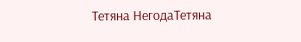Тетяна НегодаТетяна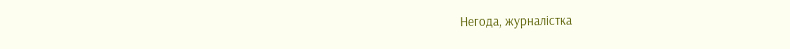Негода, журналістка